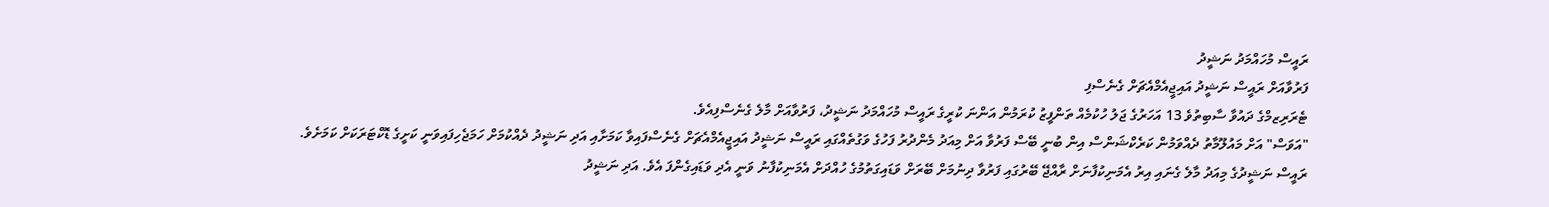ރައީސް މުހައްމަދު ނަޝީދު
ފަރުވާއަށް ރައީސް ނަޝީދު އައިޖީއެމްއެޗަށް ގެނެސްފި
ޓެރަރިޒމްގެ ދައުވާ ސާބިތުވެ 13 އަހަރުގެ ޖަލު ހުކުމެއް ތަންފީޒު ކުރަމުން އަންނަ ކުރީގެ ރައީސް މުހައްމަދު ނަޝީދު، ފަރުވާއަށް މާލެ ގެނެސްފިއެވެ.
"އަވަސް" އަށް މައުލޫމާތު ދެއްވަމުން ކަރެކްޝަންސް އިން ބުނީ ބޭސް ފަރުވާ އަށް މިއަދު މެންދުރު ފަހުގެ ވަގުތެއްގައި ރައީސް ނަޝީދު އައިޖީއެމްއެޗަށް ގެނެސްފައިވާ ކަމަށާއި އަދި ނަޝީދު ދެއްކުމަށް ހަމަޖެހިފައިވަނީ ކަށީގެ ޑޮކްޓަރަކަށް ކަމަށެވެ.
ރައީސް ނަޝީދުގެ މިއަދު މާލެ ގެނައި އިރު އެމަނިކުފާނަށް ރާއްޖޭ ބޭރުގައި ފަރުވާ ދިނުމަށް ބޭރަށް ވަޑައިގަތުމުގެ ހުއްދަށް އެމަނިކުފާނު ވަނީ އެދި ވަޑައިގެންފަ އެވެ. އަދި ނަޝީދު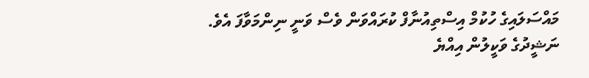މައްސަލައިގެ ހުކުމް އިސްތިއުނާފް ކުރައްވަން ވެސް ވަނީ ނިންމަވާފަ އެވެ.
ނަޝީދުގެ ވަކީލުން އިއްޔެ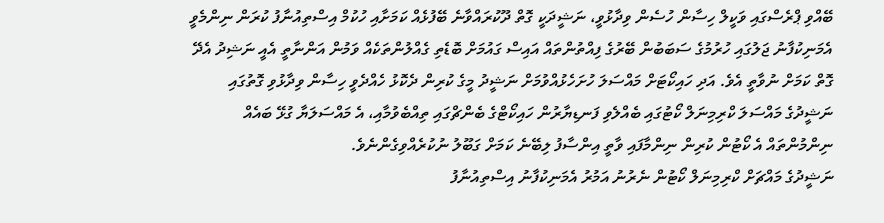ބޭއްވި ޕްރެސްގައި ވަކީލް ހިސާން ހުސެން ވިދާޅުވީ، ނަޝީދަކީ ގޮތް ދޫކުރައްވާނެ ބޭފުޅެއް ކަމަށާއި ހުކުމް އިސްތިއުނާފު ކުރަން ނިންމެވީ އެމަނިކުފާނު ޖަލުގައި ހުރުމުގެ ސަބަބުން ބޭރުގެ ފިއްތުންތައް އައިސް ގައުމަށް ބޮޑެތި ގެއްލުންތަކެއް ވަމުން އަންނާތީ އެއީ ނަޝިދު އެދޭ ގޮތް ކަމަށް ނުވާތީ އެވެ. އަދި ހައިކޯޓަށް މައްސަލަ ހުށަހެޅުއްވުމަށް ނަޝީދު މީގެ ކުރިން ދެކޮޅު ހެއްދެވީ ހިސާން ވިދާޅުވި ގޮތުގައި ނަޝީދުގެ މައްސަލަ ކްރިމިނަލް ކޯޓުގައި ބެއްލެވި ފަނޑިޔާރުން ހައިކޯޓްގެ ބެންޗްގައި ތިއްބެވުމާއި، އެ މައްސަލަޔާ ގުޅޭ ބައެއް ނިންމުންތައް އެ ކޯޓުން ކުރިން ނިންމާފައި ވާތީ އިންސާފު ލިބޭނެ ކަމަށް ގަބޫލު ނުކުރެއްވިގެންނެވެ.
ނަޝީދުގެ މައްޗަށް ކްރިމިނަލް ކޯޓުން ނެރުނު އަމުރު އެމަނިކުފާނު އިސްތިއުނާފު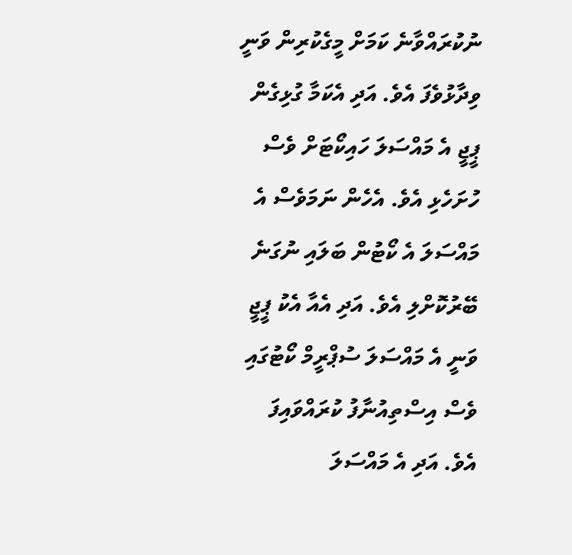ނުކުރައްވާނެ ކަމަށް މީގެކުރިން ވަނީ ވިދާޅުވެފަ އެވެ. އަދި އެކަމާ ގުޅިގެން ޕީޖީ އެ މައްސަލަ ހައިކޯޓަށް ވެސް ހުށަހެޅި އެވެ. އެހެން ނަމަވެސް އެ މައްސަލަ އެ ކޯޓުން ބަލައި ނުގަނެ ބޭރުކޮށްލި އެވެ. އަދި އެއާ އެކު ޕީޖީ ވަނީ އެ މައްސަލަ ސުޕްރީމް ކޯޓުގައި ވެސް އިސްތިއުނާފު ކުރައްވައިފަ އެވެ. އަދި އެ މައްސަލަ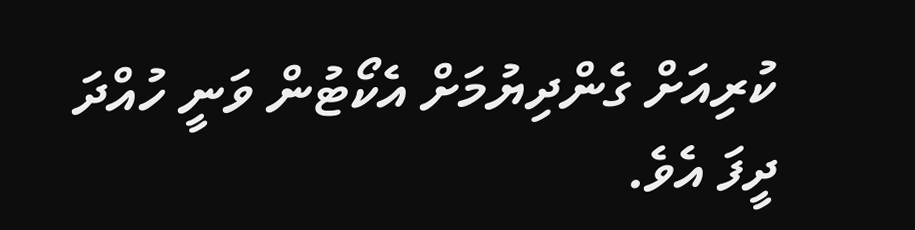ކުރިއަށް ގެންދިޔުމަށް އެކޯޓުން ވަނީ ހުއްދަ ދީފަ އެވެ.